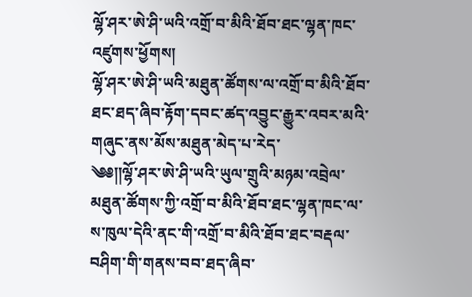ལྷོ་ཤར་ཨེ་ཤི་ཡའི་འགྲོ་བ་མིའི་ཐོབ་ཐང་ལྷན་ཁང་འཛུགས་ཕྱོགས།
ལྷོ་ཤར་ཨེ་ཤི་ཡའི་མཐུན་ཚོགས་ལ་འགྲོ་བ་མིའི་ཐོབ་ཐང་ཐད་ཞིབ་རྟོག་དབང་ཚད་འབྱུང་རྒྱུར་འབར་མའི་གཞུང་ནས་མོས་མཐུན་མེད་པ་རེད་
༄༅༎ལྷོ་ཤར་ཨེ་ཤི་ཡའི་ཡུལ་གྲུའི་མཉམ་འབྲེལ་མཐུན་ཚོགས་ཀྱི་འགྲོ་བ་མིའི་ཐོབ་ཐང་ལྷན་ཁང་ལ་ ས་ཁུལ་དེའི་ནང་གི་འགྲོ་བ་མིའི་ཐོབ་ཐང་བརྡལ་བཤིག་གི་གནས་བབ་ཐད་ཞིབ་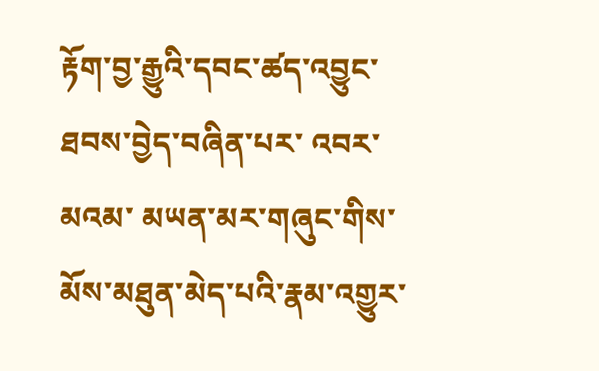རྟོག་བྱ་རྒྱུའི་དབང་ཚད་འབྱུང་ཐབས་བྱེད་བཞིན་པར་ འབར་མའམ་ མཡན་མར་གཞུང་གིས་མོས་མཐུན་མེད་པའི་རྣམ་འགྱུར་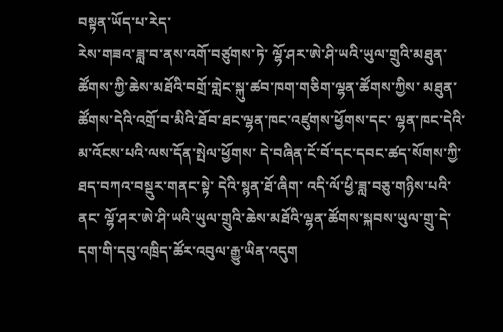བསྟན་ཡོད་པ་རེད་
རེས་གཟའ་ཟླ་བ་ནས་འགོ་བཙུགས་ཏེ་ ལྷོ་ཤར་ཨེ་ཤི་ཡའི་ཡུལ་གྲུའི་མཐུན་ཚོགས་ཀྱི་ཆེས་མཐོའི་བགྲོ་གླེང་སྐུ་ཚབ་ཁག་གཅིག་ལྷན་ཚོགས་ཀྱིས་ མཐུན་ཚོགས་དེའི་འགྲོ་བ་མིའི་ཐོབ་ཐང་ལྷན་ཁང་འཛུགས་ཕྱོགས་དང་ ལྷན་ཁང་དེའི་མ་འོངས་པའི་ལས་དོན་སྤེལ་ཕྱོགས་ དེ་བཞིན་ངོ་བོ་དང་དབང་ཚད་སོགས་ཀྱི་ཐད་བཀའ་བསྡུར་གནང་སྟེ་ དེའི་སྙན་ཐོ་ཞིག་ འདི་ལོ་ཕྱི་ཟླ་བཅུ་གཉིས་པའི་ནང་ ལྷོ་ཤར་ཨེ་ཤི་ཡའི་ཡུལ་གྲུའི་ཆེས་མཐོའི་ལྷན་ཚོགས་སྐབས་ཡུལ་གྲུ་དེ་དག་གི་དབུ་འཁྲིད་ཚོར་འབུལ་རྒྱུ་ཡིན་འདུག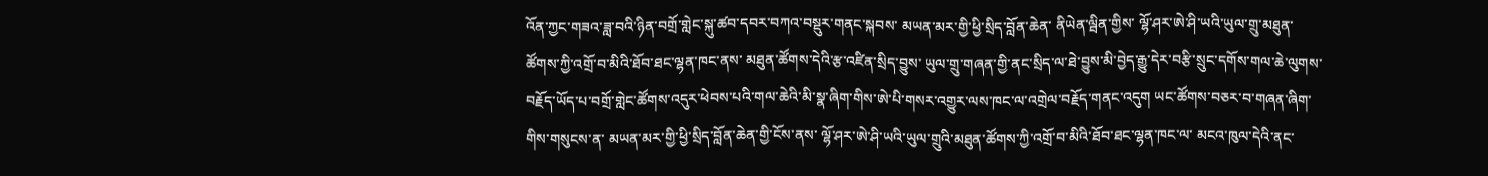འོན་ཀྱང་གཟའ་ཟླ་བའི་ཉིན་བགྲོ་གླེང་སྐུ་ཚབ་དབར་བཀའ་བསྡུར་གནང་སྐབས་ མཡན་མར་གྱི་ཕྱི་སྲིད་བློན་ཆེན་ ནིཡེན་ལྦིན་གྱིས་ ལྷོ་ཤར་ཨེ་ཤི་ཡའི་ཡུལ་གྲུ་མཐུན་ཚོགས་ཀྱི་འགྲོ་བ་མིའི་ཐོབ་ཐང་ལྷན་ཁང་ནས་ མཐུན་ཚོགས་དེའི་རྩ་འཛིན་སྲིད་བྱུས་ ཡུལ་གྲུ་གཞན་གྱི་ནང་སྲིད་ལ་ཐེ་བྱུས་མི་བྱེད་རྒྱུ་དེར་བརྩི་སྲུང་དགོས་གལ་ཆེ་ལུགས་བརྗོད་ཡོད་པ་བགྲོ་གླེང་ཚོགས་འདུར་ཕེབས་པའི་གལ་ཆེའི་མི་སྣ་ཞིག་གིས་ཨེ་པི་གསར་འགྱུར་ལས་ཁང་ལ་འགྲེལ་བརྗོད་གནང་འདུག ཡང་ཚོགས་བཅར་བ་གཞན་ཞིག་གིས་གསུངས་ན་ མཡན་མར་གྱི་ཕྱི་སྲིད་བློན་ཆེན་གྱི་ངོས་ནས་ ལྷོ་ཤར་ཨེ་ཤི་ཡའི་ཡུལ་གྲུའི་མཐུན་ཚོགས་ཀྱི་འགྲོ་བ་མིའི་ཐོབ་ཐང་ལྷན་ཁང་ལ་ མངའ་ཁུལ་དེའི་ནང་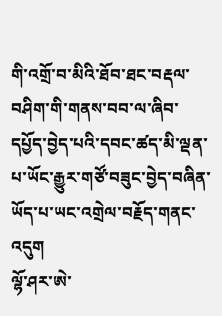གི་འགྲོ་བ་མིའི་ཐོབ་ཐང་བརྡལ་བཤིག་གི་གནས་བབ་ལ་ཞིབ་དཔྱོད་བྱེད་པའི་དབང་ཚད་མི་ལྡན་པ་ཡོང་རྒྱུར་གཙོ་བཟུང་བྱེད་བཞིན་ཡོད་པ་ཡང་འགྲེལ་བརྗོད་གནང་འདུག
ལྷོ་ཤར་ཨེ་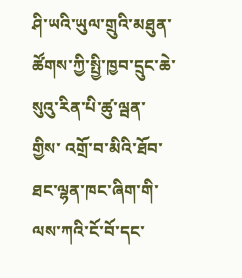ཤི་ཡའི་ཡུལ་གྲུའི་མཐུན་ཚོགས་ཀྱི་སྤྱི་ཁྱབ་དྲུང་ཆེ་ སུའུ་རིན་པི་ཚུ་ལྦན་ གྱིས་ འགྲོ་བ་མིའི་ཐོབ་ཐང་ལྷན་ཁང་ཞིག་གི་ལས་ཀའི་ངོ་བོ་དང་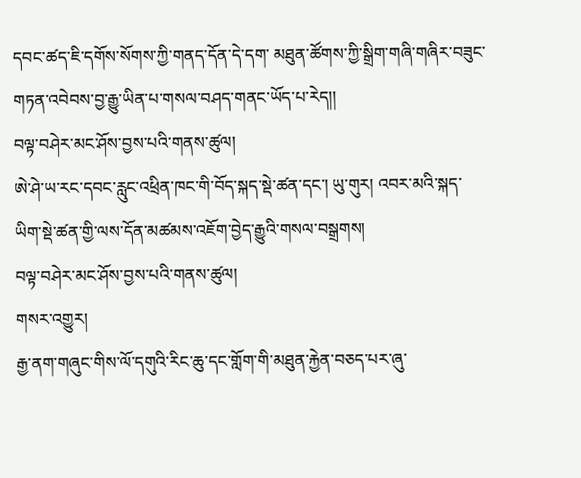དབང་ཚད་ཇི་དགོས་སོགས་ཀྱི་གནད་དོན་དེ་དག་ མཐུན་ཚོགས་ཀྱི་སྒྲིག་གཞི་གཞིར་བཟུང་གཏན་འབེབས་བྱ་རྒྱུ་ཡིན་པ་གསལ་བཤད་གནང་ཡོད་པ་རེད།།
བལྟ་བཤེར་མང་ཤོས་བྱས་པའི་གནས་ཚུལ།
ཨེ་ཤེ་ཡ་རང་དབང་རླུང་འཕྲིན་ཁང་གི་བོད་སྐད་སྡེ་ཚན་དང་། ཡུ་གུར། འབར་མའི་སྐད་ཡིག་སྡེ་ཚན་གྱི་ལས་དོན་མཚམས་འཇོག་བྱེད་རྒྱུའི་གསལ་བསྒྲགས།
བལྟ་བཤེར་མང་ཤོས་བྱས་པའི་གནས་ཚུལ།
གསར་འགྱུར།
རྒྱ་ནག་གཞུང་གིས་ལོ་དགུའི་རིང་ཆུ་དང་གློག་གི་མཐུན་རྐྱེན་བཅད་པར་ཞུ་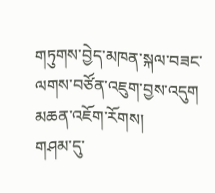གཏུགས་བྱེད་མཁན་སྐལ་བཟང་ལགས་བཙོན་འཇུག་བྱས་འདུག
མཆན་འཇོག་རོགས།
གཤམ་དུ་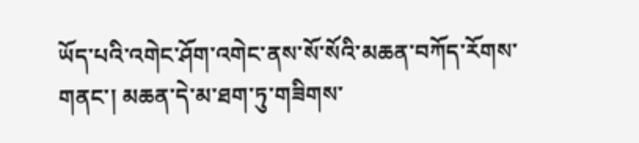ཡོད་པའི་འགེང་ཤོག་འགེང་ནས་སོ་སོའི་མཆན་བཀོད་རོགས་གནང་། མཆན་དེ་མ་ཐག་ཏུ་གཟིགས་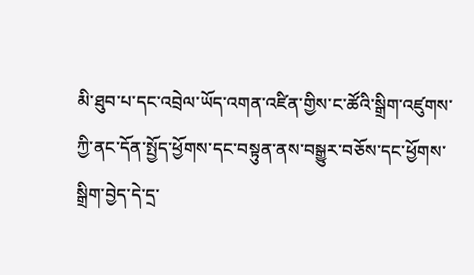མི་ཐུབ་པ་དང་འབྲེལ་ཡོད་འགན་འཛིན་གྱིས་ང་ཚོའི་སྒྲིག་འཛུགས་ཀྱི་ནང་དོན་སྤྱོད་ཕྱོགས་དང་བསྟུན་ནས་བསྒྱུར་བཅོས་དང་ཕྱོགས་སྒྲིག་བྱེད་དེ་དྲ་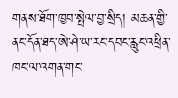གནས་ཐོག་ཁྱབ་སྤེལ་བྱ་སྲིད། མཆན་གྱི་ནང་དོན་ཐད་ཨེ་ཤེ་ཡ་རང་དབང་རླུང་འཕྲིན་ཁང་ལ་འགན་གང་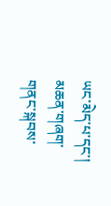ཡང་མེད་པ་དང་། མཆན་གཞག་གནང་སྐབས་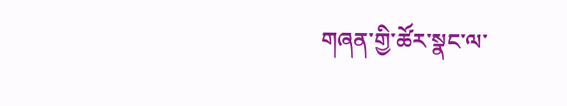གཞན་གྱི་ཚོར་སྣང་ལ་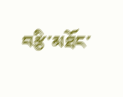བརྩི་མཐོང་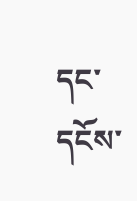དང་དངོས་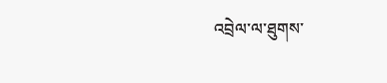འབྲེལ་ལ་ཐུགས་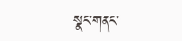སྣང་གནང་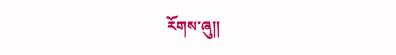རོགས་ཞུ༎